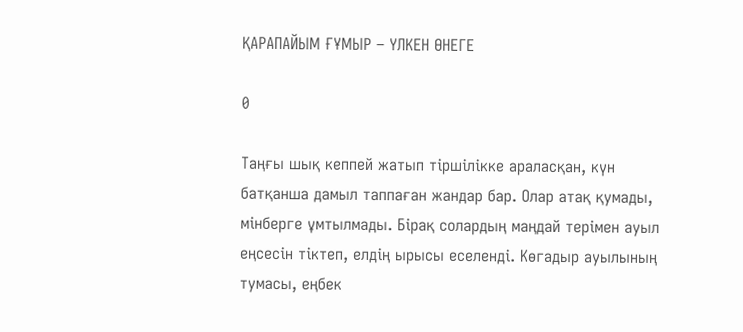ҚАРАПАЙЫМ ҒҰМЫР – ҮЛКЕН ӨНЕГЕ

0

Таңғы шық кеппей жатып тіршілікке араласқан, күн батқанша дамыл таппаған жандар бар. Олар атақ қумады, мінберге ұмтылмады. Бірақ солардың маңдай терімен ауыл еңсесін тіктеп, елдің ырысы еселенді. Көгадыр ауылының тумасы, еңбек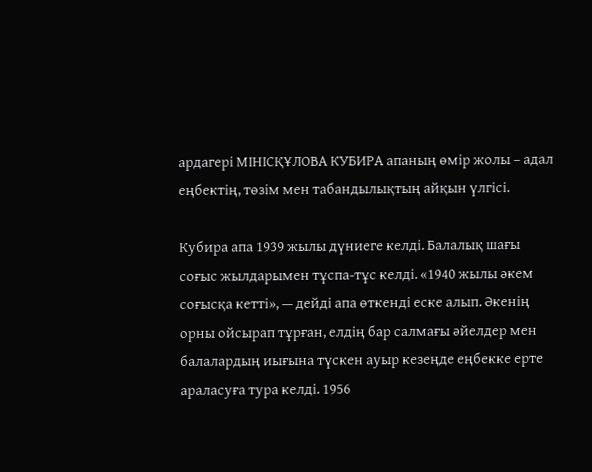ардагері МІНІСҚҰЛОВА КУБИРА апаның өмір жолы – адал еңбектің, төзім мен табандылықтың айқын үлгісі.

Кубира апа 1939 жылы дүниеге келді. Балалық шағы соғыс жылдарымен тұспа-тұс келді. «1940 жылы әкем соғысқа кетті», — дейді апа өткенді еске алып. Әкенің орны ойсырап тұрған, елдің бар салмағы әйелдер мен балалардың иығына түскен ауыр кезеңде еңбекке ерте араласуға тура келді. 1956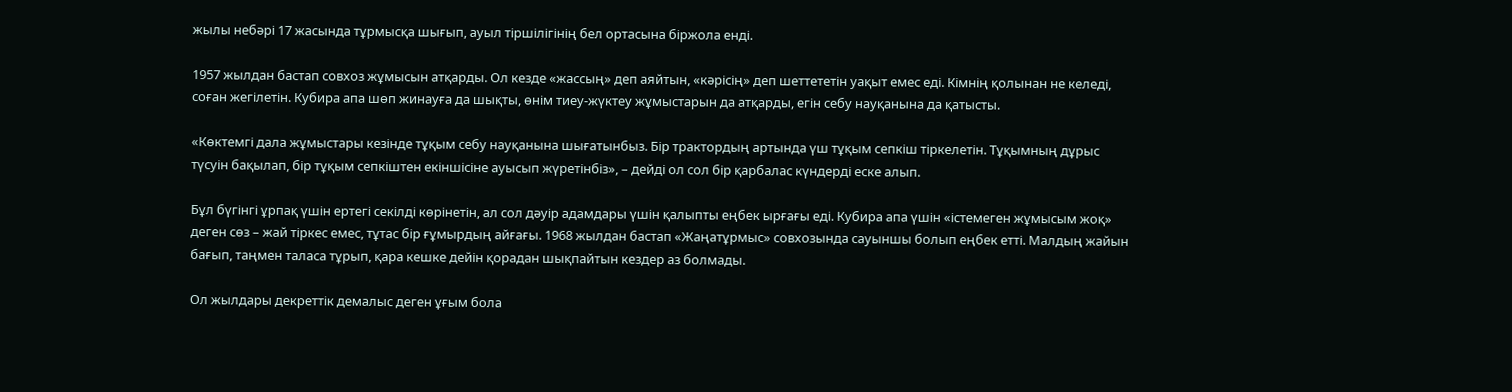жылы небәрі 17 жасында тұрмысқа шығып, ауыл тіршілігінің бел ортасына біржола енді.

1957 жылдан бастап совхоз жұмысын атқарды. Ол кезде «жассың» деп аяйтын, «кәрісің» деп шеттететін уақыт емес еді. Кімнің қолынан не келеді, соған жегілетін. Кубира апа шөп жинауға да шықты, өнім тиеу-жүктеу жұмыстарын да атқарды, егін себу науқанына да қатысты.

«Көктемгі дала жұмыстары кезінде тұқым себу науқанына шығатынбыз. Бір трактордың артында үш тұқым сепкіш тіркелетін. Тұқымның дұрыс түсуін бақылап, бір тұқым сепкіштен екіншісіне ауысып жүретінбіз», – дейді ол сол бір қарбалас күндерді еске алып.

Бұл бүгінгі ұрпақ үшін ертегі секілді көрінетін, ал сол дәуір адамдары үшін қалыпты еңбек ырғағы еді. Кубира апа үшін «істемеген жұмысым жоқ» деген сөз – жай тіркес емес, тұтас бір ғұмырдың айғағы. 1968 жылдан бастап «Жаңатұрмыс» совхозында сауыншы болып еңбек етті. Малдың жайын бағып, таңмен таласа тұрып, қара кешке дейін қорадан шықпайтын кездер аз болмады.

Ол жылдары декреттік демалыс деген ұғым бола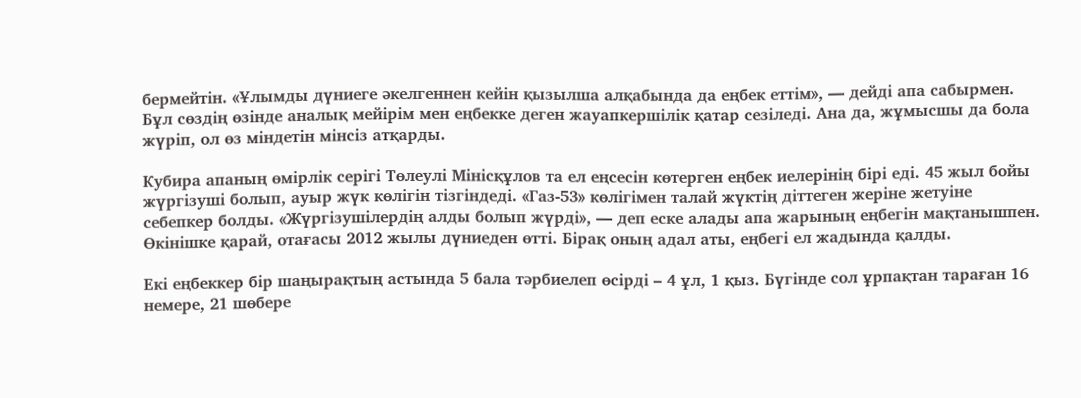бермейтін. «Ұлымды дүниеге әкелгеннен кейін қызылша алқабында да еңбек еттім», — дейді апа сабырмен. Бұл сөздің өзінде аналық мейірім мен еңбекке деген жауапкершілік қатар сезіледі. Ана да, жұмысшы да бола жүріп, ол өз міндетін мінсіз атқарды.

Кубира апаның өмірлік серігі Төлеулі Мінісқұлов та ел еңсесін көтерген еңбек иелерінің бірі еді. 45 жыл бойы жүргізуші болып, ауыр жүк көлігін тізгіндеді. «Газ-53» көлігімен талай жүктің діттеген жеріне жетуіне себепкер болды. «Жүргізушілердің алды болып жүрді», — деп еске алады апа жарының еңбегін мақтанышпен. Өкінішке қарай, отағасы 2012 жылы дүниеден өтті. Бірақ оның адал аты, еңбегі ел жадында қалды.

Екі еңбеккер бір шаңырақтың астында 5 бала тәрбиелеп өсірді – 4 ұл, 1 қыз. Бүгінде сол ұрпақтан тараған 16 немере, 21 шөбере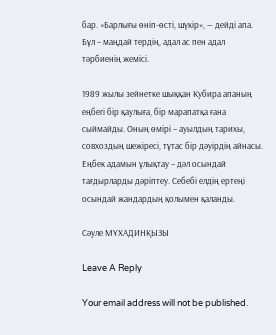бар. «Барлығы өніп-өсті, шүкір», — дейді апа. Бұл – маңдай тердің, адал ас пен адал тәрбиенің жемісі.

1989 жылы зейнетке шыққан Кубира апаның еңбегі бір қаулыға, бір марапатқа ғана сыймайды. Оның өмірі – ауылдың тарихы, совхоздың шежіресі, тұтас бір дәуірдің айнасы. Еңбек адамын ұлықтау – дәл осындай тағдырларды дәріптеу. Себебі елдің ертеңі осындай жандардың қолымен қаланды.

Сәуле МҰХАДИНҚЫЗЫ

Leave A Reply

Your email address will not be published.